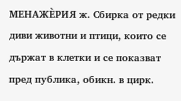МЕНАЖЀРИЯ ж. Сбирка от редки диви животни и птици, които се държат в клетки и се показват пред публика, обикн. в цирк.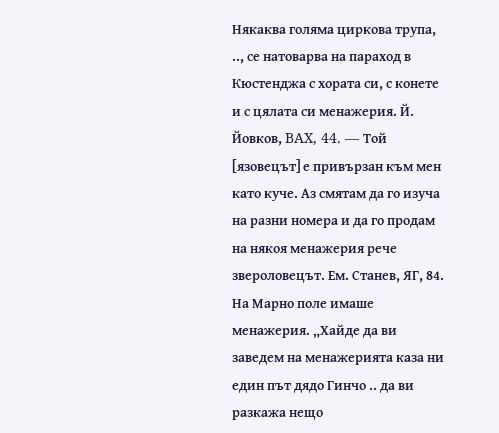Някаква голяма циркова трупа, .., се натоварва на параход в Кюстенджа с хората си, с конете и с цялата си менажерия. Й. Йовков, ΒΑΧ, 44. — Той [язовецът] е привързан към мен като куче. Аз смятам да го изуча на разни номера и да го продам на някоя менажерия рече звероловецът. Ем. Станев, ЯГ, 84. На Марно поле имаше менажерия. „Хайде да ви заведем на менажерията каза ни един път дядо Гинчо .. да ви разкажа нещо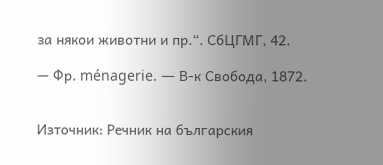за някои животни и пр.“. СбЦГМГ, 42.

— Фр. ménagerie. — В-к Свобода, 1872.


Източник: Речник на българския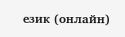език (онлайн)